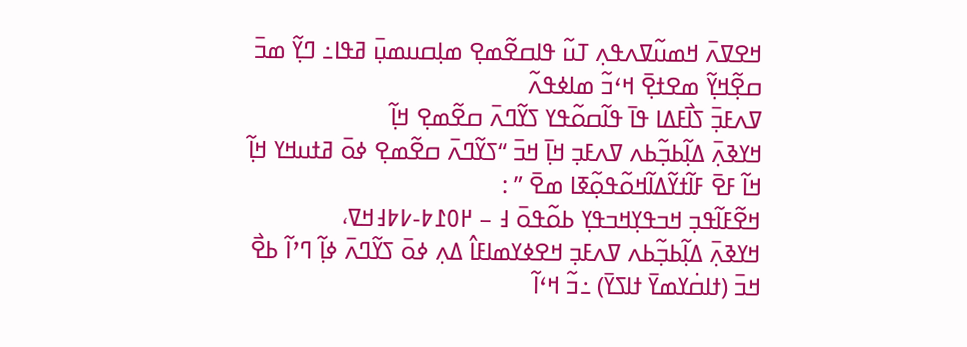ߞߐߜߍ߫ ߞߘߎ߬ߜߍߟߍ߲ ߠߎ߬ ߟߊߛߐ߬ߘߐ߲ ߘߊ߲ߛߎߘߎ߲߫ ߥߟߊ߸ ߣߌ߲߬ ߘߏ߫ ߛߐ߲߬ߞߌ߲߬ ߘߐߙߐ߲߫ ߞߵߏ߬ ߘߊߦߟߍ߬
ߜߍߓߏ߲߫ ߖߊ߯ߓߡߊ ߟߊ߫ ߟߊ߬ߛߋ߬ߟߌ ߖߌ߬ߣߍ߫ ߛߐ߬ߘߐ߲ ߞߊ߲߬
ߞߌߢߍ߲߫ ߡߊ߲߬ߕߏ߲߬ߕߍ ߜߍߓߏ߲ ߞߊ߲߫ ߞߏ߫ “ߖߌ߬ߣߍ߫ ߛߐ߬ߘߐ߲ ߦߋ߫ ߥߙߎߞߌ ߞߊ߲߬ ߞߊ߬ ߓߐ߫ ߓߊ߬ߙߌ߬ߡߊ߬ߞߋ߬ߟߋ߲߬ߧߊ ߘߐ߫ ” :
ߞߐ߬ߓߊ߬ߟߏ߲ ߞߏߟߌ߲ߞߏߟߌ߲ ߕߋ߬ߟߋ߫ ߃ – ߂߀߁߈-߇߈߃ߞߜ،
ߞߌߢߍ߲߫ ߡߊ߲߬ߕߏ߲߬ߕߍ ߜߍߓߏ߲ ߞߐߦߌߘߊߓߊ߮ ߡߍ߲ ߦߋ߫ ߖߌ߬ߣߍ߫ ߦߊ߲߬ ߣߴߊ߬ ߕߐ߯ ߞߏ߫ (ߙߊߛ߭ߌߘߌ߫ ߙߊߖߌ߫) ߸ߏ߬ ߞߵߊ߬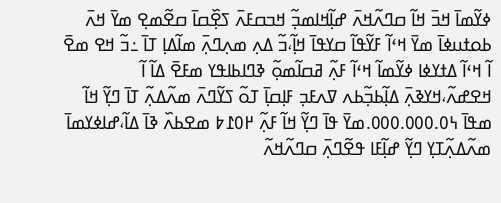ߦߌ߬ߘߊ߫ ߞߏ߫ ߞߊ߬ ߛߣߍ߬ߞߍ߫ ߝߊ߲߬ߞߊߘߏ߲߬ ߞߏߛߓߍ߫ ߖߐ߲߰ߛߊ߫ ߛߐ߬ߘߐ߲ ߘߌ߫ ߞߍ߫ ߕߋߙߎߦߊ߫ ߘߌ߫ ߞߵߊ߬ ߓߌ߬ߟߊ߬ ߛߌߟߊ߫ ߞߊ߲߬،ߏ߬ ߡߍ߲ ߘߍ߲ߣߍ߲߫ ߘߊ߬ߡߊ߲ ߠߊ߫ ߸ߏ߬ ߞߐ ߘߐ߫ ߊ߬ ߞߵߊ߬ ߡߙߌߦߊ ߦߌ߬ߘߊ߬ ߞߵߊ߬ ߓߍ߲߬ ߥߛߊ߬ߘߋ߲߬ ߢߣߊߕߊߟߌ ߘߓߐ߫ ߡߊ߬ ߊ߬ ߞߐߝߍ߬،ߞߌߢߍ߲߫ ߡߊ߲߬ߕߏ߲߬ߕߍ ߜߍߓߏ߲ ߓߊ߲ߛߊ߲߫ ߠߋ߬ ߖߌ߬ߣߍ߫ ߘߍ߬ߡߍ߲߬ ߠߊ߫ ߣߌ߲߬ ߞߊ߬ ߘߟߊ߫ ߆߀.߀߀߀.߀߀߀.ߘߌ߫ ߟߊ߫ ߣߌ߲߬ ߞߊ߬ ߓߍ߲߬ ߂߀߁߈ ߘߐߕߍ߰ ߢߊ߫ ߡߊ߬،ߝߊߦߌߘߊ߫ ߘߍ߬ߡߍ߲߬ߠߌ߲ ߣߌ߲߬ ߝߊ߲߬ߓߊ ߟߐ߬ߣߍ߲߫ ߛߣߍ߬ߞߍ߬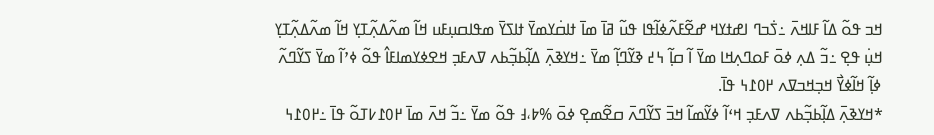ߞߏ ߟߋ߬ ߡߊ߬ ߓߊߞߍ߫ ߸ߖ߭ߏߣ ߊߝߙߌߞ ߝߐ߬ߓߍ߬ߦߊ߬ߟߊ ߟߎ߬ ߥߊ߫ ߘߊ߫ ߙߊߛ߭ߌߘߌ߫ ߙߊߖߌ߫ ߘߟߊߛߎ߲ߓߎ ߞߊ߬ ߘߍ߬ߡߍ߲߬ߠߌ߲ ߞߊ߬ ߘߍ߬ߡߍ߲߬ߠߌ߲ ߞߎ߲߭ ߟߐ߲ ߸ߏ߬ ߡߍ߲ ߦߋ߫ ߓߋߣߍ߲ߞߊ ߘߌ߫ ߊ߬ ߛߊ߲߬ ߆߄ ߢߌ߬ߣߊ߲߬ ߘߌ߫ ߸ߞߌߢߍ߲߫ ߡߊ߲߬ߕߏ߲߬ߕߍ ߜߍߓߏ߲ ߞߐߦߌߘߊߓߊ߮ ߟߋ߬ ߦߴߊ߬ ߘߌ߫ ߖߌ߬ߣߍ߬ ߦߊ߲߬ ߞߊ߬ߦߌ߯ ߞߏ߲ߞߏߜߍ ߂߀߁߆ ߟߊ߫.
*ߞߌߢߍ߲߫ ߡߊ߲߬ߕߏ߲߬ߕߍ ߜߍߓߏ߲ ߞߵߊ߬ ߦߌ߬ߘߊ߬ ߞߏ߫ ߖߌ߬ߣߍ߫ ߛߐ߬ߘߐ߲ ߦߋ߫ %߈،߃ ߟߋ߬ ߘߌ߫ ߸ߏ߬ ߞߍ߫ ߘߊ߫ ߂߀߁߇ߠߋ߬ ߟߊ߫ ߸߂߀߁߆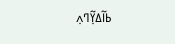ߕߊ߬ߡߌ߲߬ߣߍ߲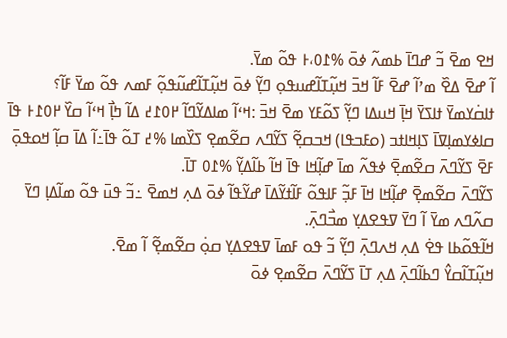ߞߐ ߘߐ߫ ߏ߬ ߝߣߊ߫ ߕߘߍ߬ ߦߋ߫ %߁߀،߅ ߟߋ߬ ߘߌ߫.
ߊ߬ ߝߐ߫ ߡߐ߰ ߘߴߊ߬ ߝߐ߫ ߓߊ߬ ߞߏ߫ ߞߎ߲߬ߠߊ߬ߝߎߟߋ߲ ߣߌ߲߬ ߦߋ߫ ߞߎ߲߬ߠߊ߬ߝߎ߬ߟߋ߲߬ ߓߘߍ ߟߋ߬ ߘߌ߫ ߓߊ߬؟
ߙߊߛ߭ߌߘߌ߫ ߙߊߖߌ߫ ߞߊ߲߫ ߞߎߡߊ ߣߌ߲߬ ߖߋ߬ߓߌ ߘߐ߫ ߞߏ߫ :ߞߵߊ߬ ߘߊߡߌ߬ߣߊ߬ ߂߀߁߄ ߡߊ߬ ߤߊ߲߯ ߞߵߊ߬ ߛߌ߰ ߂߀߁߅ ߟߊ߫ ߛߊߦߌߘߊ߲ߜߊ߫ ߖߊ߲ߞߊߙߏ (ߋߓߏߟߊ) ߞߏߛߐ߲߬ ߖߌ߬ߣߍ ߛߐ߬ߘߐ߲ ߖߌ߰ߘߊ %߄ ߠߋ߬ ߟߊ߫߸ߊ߬ ߡߊ߫ ߛߊ߲߬ ߞߋߟߋ߲߫ ߓߐ߫ ߖߌ߬ߣߍ߫ ߛߐ߬ߘߐ߲߫ ߦߟߍ߬ ߘߊ߫ ߝߊ߲߬ߞߊ ߟߊ߫ ߞߊ߬ ߕߊ߬ߡߌ߲߬ %߁߀ ߠߊ߫.
ߖߌ߬ߣߍ߫ ߛߐ߬ߘߐ߲߫ ߝߊ߲߬ߞߊ ߞߊ߫ ߓߏ߲߬ ߓߊߟߋ߬ ߓߊ߬ߙߌ߬ߡߊ߫ ߝߌ߬ߟߊ߬ ߦߋ߫ ߡߍ߲ ߞߘߐ߫ ߸ߏ߬ ߟߎ߫ ߟߋ߬ ߘߊ߬ߡߊ߲ ߣߌ߫ ߛߍ߬ߣߍ ߘߌ߫ ߊ߬ ߣߌ߫ ߜߟߐߡߌ߲ ߘߏ߯ߣߍ߲߫.
ߞߊ߬ߟߋ߬ߕߊ ߟߐ߭ ߡߍ߲ ߞߍߣߍ߲߫ ߣߌ߲߬ ߏ߬ ߟߋ ߓߘߊ߫ ߜߟߐߡߌ߲ ߛߋ߲߭ ߛߐ߬ߘߐ߲߬ ߊ߬ ߘߐ߫.
ߞߎ߲߬ߠߊ߬ߛߌ߮ ߣߕߊ߬ߣߍ߲߫ ߡߍ߲ ߠߊ߫ ߖߌ߬ߣߍ߫ ߛߐ߬ߘߐ߲ ߦߋ߫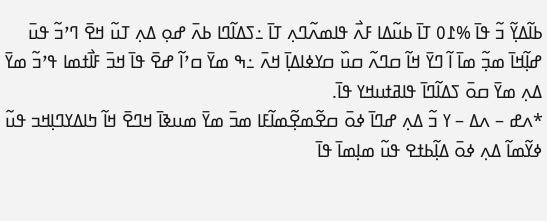ߕߊ߬ߡߌ߲߬ ߏ߬ ߟߊ߫ %߁߀ ߠߊ߫ ߕߎ߬ߡߊ ߓߍ߯ ߟߊߘߍ߬ߣߍ߲ ߠߊ߫ ߸ߖߡߊ߬ߣߊ ߕߍ߫ ߝߋ߲ ߡߍ߲ ߠߎ߬ ߞߐ߫ ߣߴߏ߬ ߟߎ߫ ߝߊ߲߬ߞߊ߫ ߘߏ߲߬ ߘߊ߫ ߊ߬ ߣߌ߫ ߞߊ߬ ߛߣߍ߬ ߛߎ߰ ߛߌߦߊߡߊ߲߫ ߞߍ߫ ߸ߒ ߘߌ߫ ߛߴߊ߬ ߝߐ߫ ߟߊ߫ ߞߏ߫ ߓߊ߯ߙߘߊ ߟߴߏ߬ ߘߌ߫ ߡߍ߲ ߘߌ߫ ߛߋ߫ ߖߡߊ߬ߣߊ߫ ߟߊߥߙߎߞߌ ߟߊ߫.
*ߍߝ – ߍߡ – ߌ ߏ߬ ߡߍ߲ ߝߣߊ߫ ߦߋ߫ ߛߐ߬ߘߐ߲߬ߘߊ߬ߓߊ ߘߏ߫ ߘߌ߫ ߘߎߢߊ߫ ߞߣߐ߫ ߞߊ߬ ߤߊߡߌߣߊ߲ߞߏ ߟߎ߬ ߦߌ߬ߘߊ߬ ߡߍ߲ ߦߋ߫ ߡߊ߲߬ߕߙߐ ߟߎ߬ ߘߊ߲ߘߊ߫ ߟߊ߫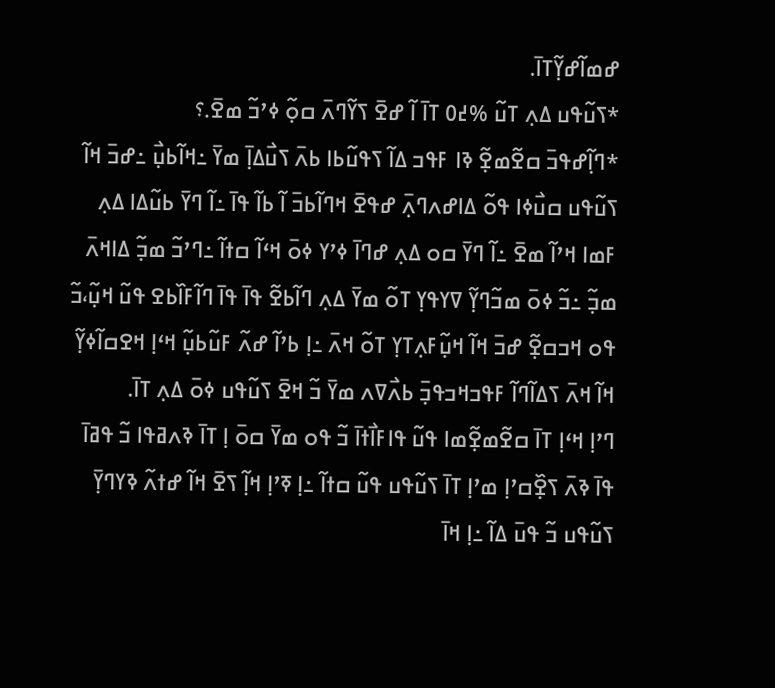ߝߘߊ߬ߝߌ߲߬ߠߊ߫.
*ߖߎ߬ߟߎ ߡߍ߲ ߠߎ߬ %߄߀ ߠߊ߫ ߊ߬ ߝߐ߫ ߖߌ߬ߣߍ߫ ߛߋ߲߬ ߦߴߏ߬ ߘߐ߫.؟
*ߣߊ߲߬ߝߟߏ߫ ߛߐ߬ߘߐ߲߬ ߢߊ ߓߟߏ ߡߊ߬ ߖߟߎ߬ߕߊ ߕߍ߫ ߖߎ߯ߡߊ߲߫ ߘߌ߫ ߸ߞߊ߬ߕߎ߲߯ ߸ߝߏ߫ ߞߊ߬ ߖߎ߬ߟߎ ߛߎ߯ߦߊ ߟߋ߬ ߡߊߝߍߣߍ߲߫ ߝߟߐ߫ ߞߣߊ߬ߕߏ߫ ߊ߬ ߕߊ߬ ߟߊ߫ ߸ߊ߬ ߣߌ߫ ߕߎ߬ߡߊ ߡߍ߲ ߓߘߊ ߞߴߊ߬ ߘߐ߫ ߸ߊ߬ ߣߌ߫ ߛߋ ߡߍ߲ ߝߣߊ߫ ߦߴߌ ߦߋ߫ ߞߵߊ߬ ߛߙߊ߬ ߸ߣߴߏ߬ ߘߏ߲߬ ߡߊߞߍ߫ ߘߏ߲߬ ߸ߏ߬ ߦߋ߫ ߘߏ߬ߣߌ߲߬ ߜߌߟߌ߲ ߠߋ߬ ߘߌ߫ ߡߍ߲ ߣߊ߬ߕߐ߬ ߟߊ߫ ߟߊ߫ ߣߊ߬ߓߊ߰ߕߐ ߟߎ߬ ߞߎ߲߬،ߏ߬ ߟߋ ߞߏߛߐ߲߬ ߝߏ߫ ߞߊ߬ ߞߎ߲߬ߓߍ߲ߠߌ߲ ߠߋ߬ ߞߍ߫ ߸ߊ߲ ߕߴߊ߬ ߝߍ߬ ߓߎ߬ߕߎ߲߬ ߞߵߊ߲ ߞߐߛߊ߬ߦߌ߲߬ ߞߊ߬ ߞߍ߫ ߖߡߊ߬ߣߊ߬ ߓߟߏߞߏߟߏ߲߫ ߕߍ߯ߜߍ ߘߌ߫ ߏ߬ ߞߐ߫ ߖߎ߬ߟߎ ߦߋ߫ ߡߍ߲ ߠߊ߫.
ߣߴߊ߲ ߞߵߊ߲ ߠߊ߫ ߛߐ߬ߘߐ߲߬ߘߊ ߟߎ߬ ߟߊߓߊ߯ߙߊ߫ ߏ߬ ߟߋ ߘߌ߫ ߛߋ߫ ߊ߲ ߠߊ߫ ߢߍߥߟߊ ߏ߬ ߟߥߊ߫ ߟߊ߫ ߢߍ߫ ߖߐ߲߰ߛߴߊ߲ ߘߴߊ߲ ߠߊ߫ ߖߎ߬ߟߎ ߟߎ߬ ߛߙߊ߬ ߸ߊ߲ ߧߴߊ߲ ߞߊ߲߬ ߖߐ߫ ߞߊ߬ ߝߙߍ߬ ߢߌߣߌ߲߫ ߖߎ߬ߟߎ ߏ߬ ߟߎ߫ ߡߊ߬ ߸ߊ߲ ߞߊ߫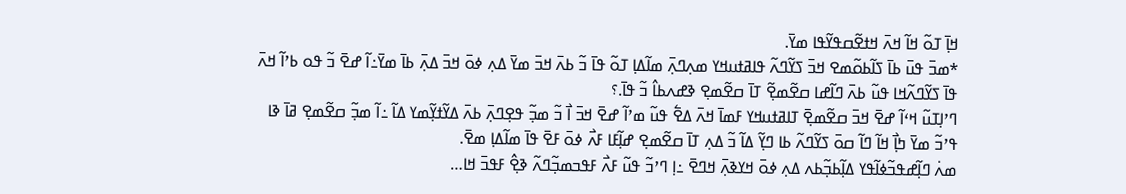ߞߊ߲߫ ߠߋ߬ ߞߊ߬ ߞߍ߫ ߞߙߐ߬ߛߟߌ߬ߟߊ ߘߌ߫.
*ߘߏ߫ ߟߎ߫ ߕߊ߫ ߖߊ߬ߕߋ߬ߘߐ ߞߏ߫ ߖߌ߬ߣߍ߬ ߟߊߥߙߎߞߌ ߘߍ߲ߣߍ߲߫ ߘߊ߬ߡߊ߲ ߠߋ߬ ߟߊ߫ ߏ߬ ߕߍ߫ ߞߏ߫ ߘߌ߫ ߡߍ߲ ߦߋ߫ ߞߏ߫ ߡߍ߲߫ ߕߊ߫ ߘߌ߫߸ߊ߬ ߝߐ߫ ߏ߬ ߟߋ ߕߴߊ߬ ߞߍ߫ ߟߊ߫ ߖߌ߬ߣߍ߬ߞߊ ߟߎ߬ ߕߍ߫ ߣߊ߬ߝߊ ߛߐ߬ߘߐ߲߬ ߠߊ߫ ߛߐ߬ߘߐ߲ ߢߝߍߕߊ߮ ߏ߬ ߟߊ߫.؟
ߣߴߊ߲ߠߎ߬ ߞߵߊ߬ ߝߐ߫ ߞߏ߫ ߛߐ߬ߘߐ߲߫ ߠߊߥߙߎߞߌ ߓߘߊ߫ ߞߍ߫ ߡߐ߱ ߟߎ߬ ߘߴߊ߬ ߝߐ߫ ߞߏ߫ ߊ߯ ߏ߬ ߘߏ߲߬ ߟߐ߲ߣߍ߲߫ ߕߍ߫ ߡߌ߬ߙߌ߲߬ߘߌ ߡߊ߬ ߸ߊ߬ ߘߏ߲߬ ߛߐ߬ߘߐ߲ ߥߊ߫ ߢߊ ߟߴߏ߬ ߘߌ߫ ߤߊ߲߯ ߞߊ߬ ߣߊ߬ ߛߋ߫ ߖߌ߬ߣߍ߬ ߕߊ ߣߌ߲߬ ߡߊ߬ ߏ߬ ߡߍ߲ ߠߊ߫ ߛߐ߬ߘߐ߲ ߝߊ߲߬ߓߊ ߓߍ߯ ߦߋ߫ ߓߐ߫ ߟߊ߫ ߘߊ߬ߡߊ߲ ߘߐ߫.
ߘߍ߭ ߣߊ߲߬ߝߟߏ߬ߦߊ߬ߟߌ ߡߊ߲߬ߕߏ߲߬ߕߍ ߡߍ߲ ߦߋ߫ ߞߌߢߍ߲߫ ߞߣߐ߫ ߸ߊ߲ ߣߴߏ߬ ߟߎ߬ ߓߍ߯ ߓߟߏߘߏ߲߬ߣߍ߬ ߢߐ߲߮ ߓߟߏ߫ ߞߊ…